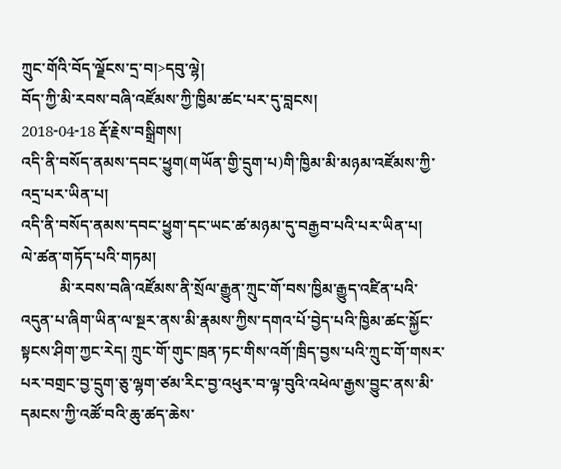ཀྲུང་གོའི་བོད་ལྗོངས་དྲ་བ།>དབུ་ལྷེ།
བོད་ཀྱི་མི་རབས་བཞི་འཛོམས་ཀྱི་ཁྱིམ་ཚང་པར་དུ་བླངས།
2018-04-18 རྡོ་རྗེས་བསྒྲིགས།
འདི་ནི་བསོད་ནམས་དབང་ཕྱུག(གཡོན་གྱི་དྲུག་པ)གི་ཁྱིམ་མི་མཉམ་འཛོམས་ཀྱི་འདྲ་པར་ཡིན་པ།
འདི་ནི་བསོད་ནམས་དབང་ཕྱུག་དང་ཡང་ཚ་མཉམ་དུ་བརྒྱབ་པའི་པར་ཡིན་པ།
ལེ་ཚན་གཏོད་པའི་གཏམ།
          མི་རབས་བཞི་འཛོམས་ནི་སྲོལ་རྒྱུན་ཀྲུང་གོ་བས་ཁྱིམ་རྒྱུད་འཛིན་པའི་འདུན་པ་ཞིག་ཡིན་ལ་སྔར་ནས་མི་རྣམས་ཀྱིས་དགའ་པོ་བྱེད་པའི་ཁྱིམ་ཚང་སྐྱོང་སྟངས་ཤིག་ཀྱང་རེད། ཀྲུང་གོ་གུང་ཁྲན་ཏང་གིས་འགོ་ཁྲིད་བྱས་པའི་ཀྲུང་གོ་གསར་པར་བགྲང་བྱ་དྲུག་ཅུ་ལྷག་ཙམ་རིང་བྱ་འཕུར་བ་ལྟ་བུའི་འཕེལ་རྒྱས་བྱུང་ནས་མི་དམངས་ཀྱི་འཚོ་བའི་ཆུ་ཚད་ཆེས་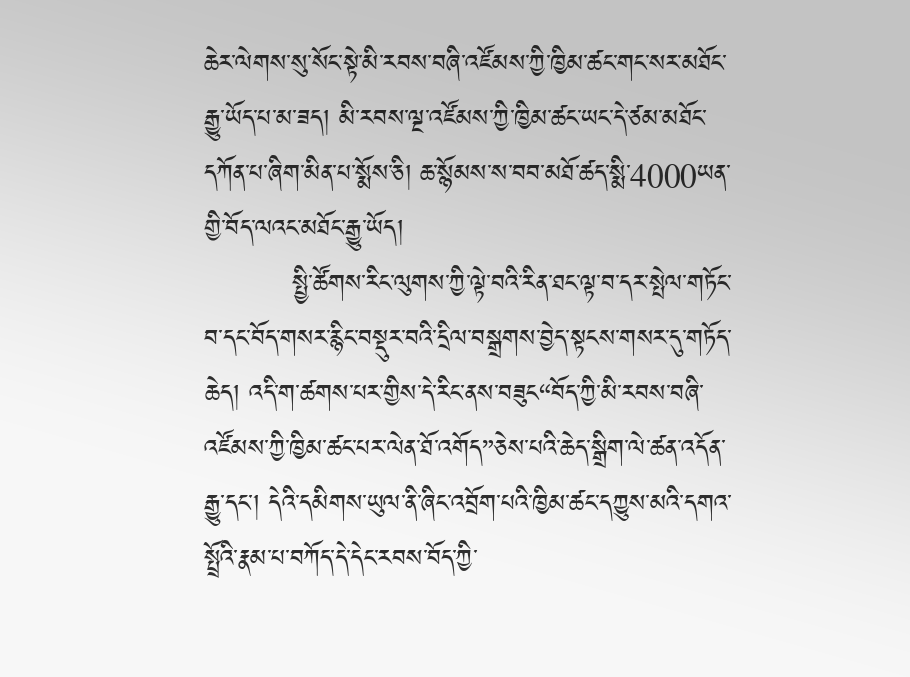ཆེར་ལེགས་སུ་སོང་སྟེ་མི་རབས་བཞི་འཛོམས་ཀྱི་ཁྱིམ་ཚང་གང་སར་མཐོང་རྒྱུ་ཡོད་པ་མ་ཟད། མི་རབས་ལྔ་འཛོམས་ཀྱི་ཁྱིམ་ཚང་ཡང་དེ་ཙམ་མཐོང་དཀོན་པ་ཞིག་མིན་པ་སྨོས་ཅི། ཆ་སྙོམས་ས་བབ་མཐོ་ཚད་སྨི་4000ཡན་གྱི་བོད་ལའང་མཐོང་རྒྱུ་ཡོད།
          སྤྱི་ཚོགས་རིང་ལུགས་ཀྱི་ལྟེ་བའི་རིན་ཐང་ལྟ་བ་དར་སྤེལ་གཏོང་བ་དང་བོད་གསར་རྙིང་བསྡུར་བའི་དྲིལ་བསྒྲགས་བྱེད་སྟངས་གསར་དུ་གཏོད་ཆེད། འདི་ག་ཚགས་པར་གྱིས་དེ་རིང་ནས་བཟུང“བོད་ཀྱི་མི་རབས་བཞི་འཛོམས་ཀྱི་ཁྱིམ་ཚང་པར་ལེན་ཐོ་འགོད”ཅེས་པའི་ཆེད་སྒྲིག་ལེ་ཚན་འདོན་རྒྱུ་དང་། དེའི་དམིགས་ཡུལ་ནི་ཞིང་འབྲོག་པའི་ཁྱིམ་ཚང་དཀྱུས་མའི་དགའ་སྤྲོའི་རྣམ་པ་བཀོད་དེ་དེང་རབས་བོད་ཀྱི་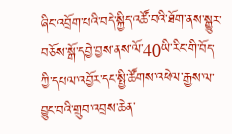ཞིང་འབྲོག་པའི་བདེ་སྐྱིད་འཚོ་བའི་ཐོག་ནས་སྒྱུར་བཅོས་སྒོ་དབྱེ་བྱས་ནས་ལོ་40ཡི་རིང་གི་བོད་ཀྱི་དཔལ་འབྱོར་དང་སྤྱི་ཚོགས་འཕེལ་རྒྱས་ལ་བྱུང་བའི་གྲུབ་འབྲས་ཆེན་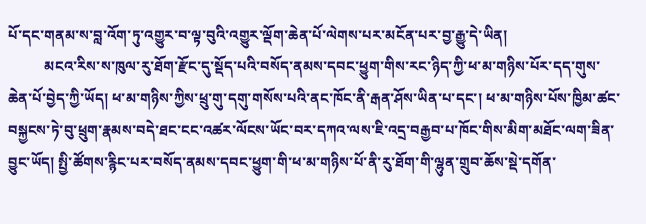པོ་དང་གནམ་ས་བླ་འོག་ཏུ་འགྱུར་བ་ལྟ་བུའི་འགྱུར་ལྡོག་ཆེན་པོ་ལེགས་པར་མངོན་པར་བྱ་རྒྱུ་དེ་ཡིན།
          མངའ་རིས་ས་ཁུལ་རུ་ཐོག་རྫོང་དུ་སྡོད་པའི་བསོད་ནམས་དབང་ཕྱུག་གིས་རང་ཉིད་ཀྱི་ཕ་མ་གཉིས་པོར་དད་གུས་ཆེན་པོ་བྱེད་ཀྱི་ཡོད། ཕ་མ་གཉིས་ཀྱིས་ཕྲུ་གུ་དགུ་གསོས་པའི་ནང་ཁོང་ནི་རྒན་ཤོས་ཡིན་པ་དང་། ཕ་མ་གཉིས་པོས་ཁྱིམ་ཚང་བསྐྱངས་ཏེ་བུ་ཕྲུག་རྣམས་བདེ་ཐང་ངང་འཚར་ལོངས་ཡོང་བར་དཀའ་ལས་ཇི་འདྲ་བརྒྱབ་པ་ཁོང་གིས་མིག་མཐོང་ལག་ཟིན་བྱུང་ཡོད། སྤྱི་ཚོགས་རྙིང་པར་བསོད་ནམས་དབང་ཕྱུག་གི་ཕ་མ་གཉིས་པོ་ནི་རུ་ཐོག་གི་ལྷུན་གྲུབ་ཆོས་སྡེ་དགོན་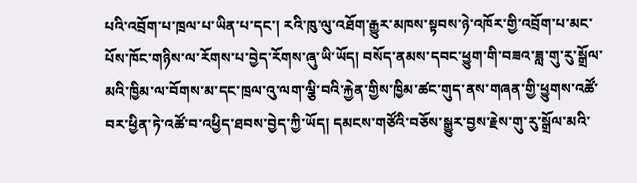པའི་འབྲོག་པ་ཁྲལ་པ་ཡིན་པ་དང་། རའི་ཁུ་ལུ་འཐོག་རྒྱུར་མཁས་སྟབས་ཉེ་འཁོར་གྱི་འབྲོག་པ་མང་པོས་ཁོང་གཉིས་ལ་རོགས་པ་བྱེད་རོགས་ཞུ་ཡི་ཡོད། བསོད་ནམས་དབང་ཕྱུག་གི་བཟའ་ཟླ་གུ་རུ་སྒྲོལ་མའི་ཁྱིམ་ལ་བོགས་མ་དང་ཁྲལ་འུ་ལག་ལྕི་བའི་རྐྱེན་གྱིས་ཁྱིམ་ཚང་གུད་ནས་གཞན་གྱི་ཕྱུགས་འཚོ་བར་ཕྱིན་ཏེ་འཚོ་བ་འཕྱིད་ཐབས་བྱེད་ཀྱི་ཡོད། དམངས་གཙོའི་བཅོས་སྒྱུར་བྱས་རྗེས་གུ་རུ་སྒྲོལ་མའི་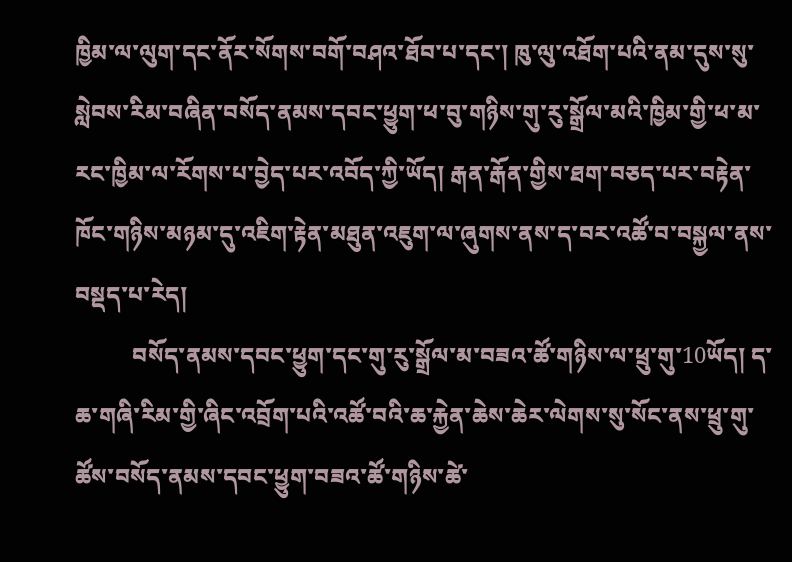ཁྱིམ་ལ་ལུག་དང་ནོར་སོགས་བགོ་བཤའ་ཐོབ་པ་དང་། ཁུ་ལུ་འཐོག་པའི་ནམ་དུས་སུ་སླེབས་རིམ་བཞིན་བསོད་ནམས་དབང་ཕྱུག་ཕ་བུ་གཉིས་གུ་རུ་སྒྲོལ་མའི་ཁྱིམ་གྱི་ཕ་མ་རང་ཁྱིམ་ལ་རོགས་པ་བྱེད་པར་འབོད་ཀྱི་ཡོད། རྒན་རྒོན་གྱིས་ཐག་བཅད་པར་བརྟེན་ཁོང་གཉིས་མཉམ་དུ་འཇིག་རྟེན་མཐུན་འཇུག་ལ་ཞུགས་ནས་ད་བར་འཚོ་བ་བསྐྱལ་ནས་བསྡད་པ་རེད།
          བསོད་ནམས་དབང་ཕྱུག་དང་གུ་རུ་སྒྲོལ་མ་བཟའ་ཚོ་གཉིས་ལ་ཕྲུ་གུ་10ཡོད། ད་ཆ་གཞི་རིམ་གྱི་ཞིང་འབྲོག་པའི་འཚོ་བའི་ཆ་རྐྱེན་ཆེས་ཆེར་ལེགས་སུ་སོང་ནས་ཕྲུ་གུ་ཚོས་བསོད་ནམས་དབང་ཕྱུག་བཟའ་ཚོ་གཉིས་ཚེ་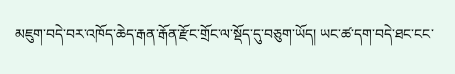མཇུག་བདེ་བར་འཁོད་ཆེད་རྒན་རྒོན་རྫོང་གྲོང་ལ་སྡོད་དུ་བཅུག་ཡོད། ཡང་ཚ་དག་བདེ་ཐང་ངང་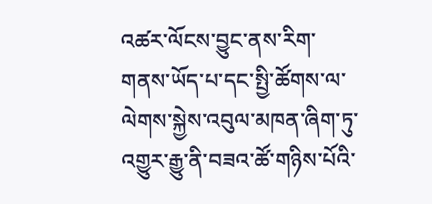འཚར་ལོངས་བྱུང་ནས་རིག་གནས་ཡོད་པ་དང་སྤྱི་ཚོགས་ལ་ལེགས་སྐྱེས་འབུལ་མཁན་ཞིག་ཏུ་འགྱུར་རྒྱུ་ནི་བཟའ་ཚོ་གཉིས་པོའི་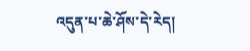འདུན་པ་ཆེ་ཤོས་དེ་རེད།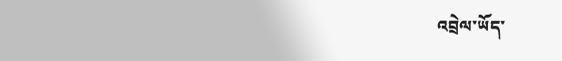འབྲེལ་ཡོད་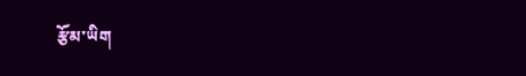རྩོམ་ཡིག